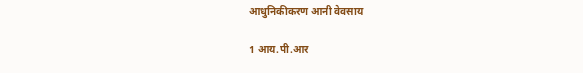आधुनिकीकरण आनी वेवसाय

1 आय.पी.आर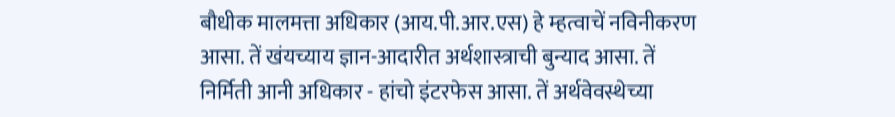बौधीक मालमत्ता अधिकार (आय.पी.आर.एस) हे म्हत्वाचें नविनीकरण आसा. तें खंयच्याय ज्ञान-आदारीत अर्थशास्त्राची बुन्याद आसा. तें निर्मिती आनी अधिकार - हांचो इंटरफेस आसा. तें अर्थवेवस्थेच्या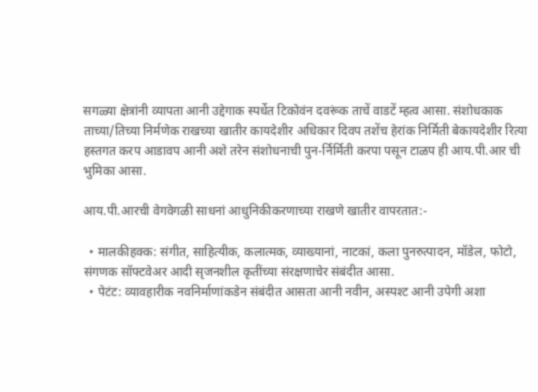सगळ्या क्षेत्रांनी व्यापता आनी उद्देगाक स्पर्धेत टिकोवंन दवरूंक ताचें वाडटें म्हत्व आसा. संशोधकाक ताच्या/तिच्या निर्मणेक राखच्या खातीर कायदेशीर अधिकार दिवप तशेंच हेरांक निर्मिती बेकायदेशीर रित्या हस्तगत करप आडावप आनी अशे तरेन संशोधनाची पुन-र्निर्मिती करपा पसून टाळप ही आय.पी.आर ची भुमिका आसा.

आय.पी.आरची वेगवेगळी साधनां आधुनिकीकरणाच्या राखणे खातीर वापरतात:-

  • मालकीहक्क: संगीत, साहित्यीक, कलात्मक, व्याख्यानां, नाटकां, कला पुनरुत्पादन, मॉडेल, फोटो, संगणक सॉफ्टवेअर आदी सृजनशील कृतींच्या संरक्षणाचेर संबंदीत आसा.
  • पेटंट: व्यावहारीक नवनिर्माणांकडेन संबंदीत आसता आनी नवीन, अस्पश्ट आनी उपेगी अशा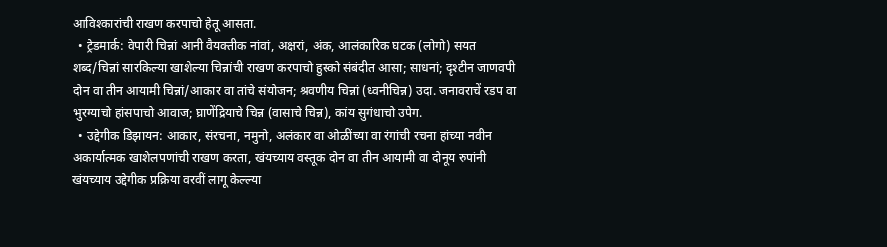आविश्कारांची राखण करपाचो हेतू आसता.
  • ट्रेडमार्क: वेपारी चिन्नां आनी वैयक्तीक नांवां, अक्षरां, अंक, आलंकारिक घटक (लोगो) सयत शब्द/चिन्नां सारकिल्या खाशेल्या चिन्नांची राखण करपाचो हुस्को संबंदीत आसा; साधनां; दृश्टीन जाणवपी दोन वा तीन आयामी चिन्नां/आकार वा तांचे संयोजन; श्रवणीय चिन्नां (ध्वनीचिन्न) उदा. जनावराचें रडप वा भुरग्याचो हांसपाचो आवाज; घ्राणेंद्रियाचे चिन्न (वासाचे चिन्न), कांय सुगंधाचो उपेग.
  • उद्देगीक डिझायन: आकार, संरचना, नमुनो, अलंकार वा ओळींच्या वा रंगांची रचना हांच्या नवीन अकार्यात्मक खाशेलपणांची राखण करता, खंयच्याय वस्तूक दोन वा तीन आयामी वा दोनूय रुपांनी खंयच्याय उद्देगीक प्रक्रिया वरवीं लागू केल्ल्या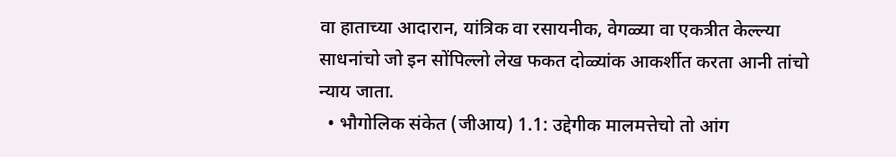वा हाताच्या आदारान, यांत्रिक वा रसायनीक, वेगळ्या वा एकत्रीत केल्ल्या साधनांचो जो इन सोंपिल्लो लेख फकत दोळ्यांक आकर्शीत करता आनी तांचो न्याय जाता.
  • भौगोलिक संकेत (जीआय) 1.1: उद्देगीक मालमत्तेचो तो आंग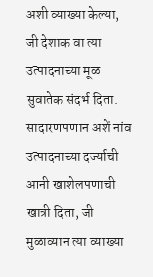अशी व्याख्या केल्या, जी देशाक वा त्या उत्पादनाच्या मूळ सुवातेक संदर्भ दिता. सादारणपणान अशें नांव उत्पादनाच्या दर्ज्याची आनी खाशेलपणाची खात्री दिता, जी मुळाव्यान त्या व्याख्या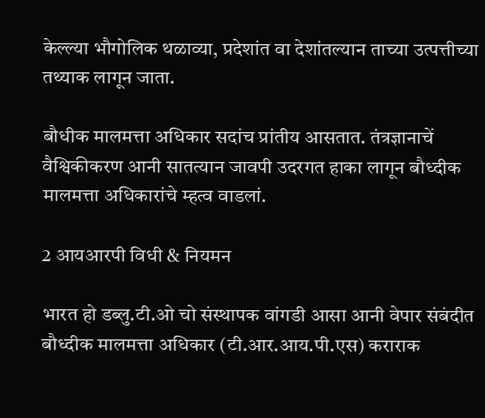केल्ल्या भौगोलिक थळाव्या, प्रदेशांत वा देशांतल्यान ताच्या उत्पत्तीच्या तथ्याक लागून जाता.

बौधीक मालमत्ता अधिकार सदांच प्रांतीय आसतात. तंत्रज्ञानाचें वैश्विकीकरण आनी सातत्यान जावपी उदरगत हाका लागून बौध्दीक मालमत्ता अधिकारांचे म्हत्व वाडलां.

2 आयआरपी विधी & नियमन

भारत हो डब्लु.टी.ओ चो संस्थापक वांगडी आसा आनी वेपार संबंदीत बौध्दीक मालमत्ता अधिकार (टी.आर.आय.पी.एस) कराराक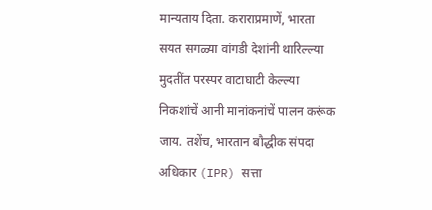मान्यताय दिता. कराराप्रमाणें, भारता सयत सगळ्या वांगडी देशांनी थारिल्ल्या मुदतींत परस्पर वाटाघाटी केल्ल्या निकशांचें आनी मानांकनांचें पालन करूंक जाय. तशेंच, भारतान बौद्धीक संपदा अधिकार (IPR) सत्ता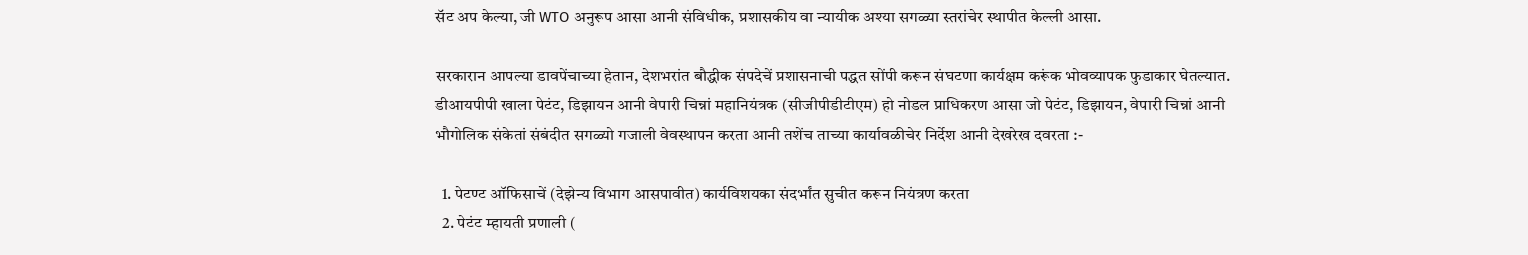सॅट अप केल्या, जी WTO अनुरूप आसा आनी संविधीक, प्रशासकीय वा न्यायीक अश्या सगळ्या स्तरांचेर स्थापीत केल्ली आसा.

सरकारान आपल्या डावपेंचाच्या हेतान, देशभरांत बौद्धीक संपदेचें प्रशासनाची पद्धत सोंपी करून संघटणा कार्यक्षम करूंक भोवव्यापक फुडाकार घेतल्यात. डीआयपीपी खाला पेटंट, डिझायन आनी वेपारी चिन्नां महानियंत्रक (सीजीपीडीटीएम) हो नोडल प्राधिकरण आसा जो पेटंट, डिझायन, वेपारी चिन्नां आनी भौगोलिक संकेतां संबंदीत सगळ्यो गजाली वेवस्थापन करता आनी तशेंच ताच्या कार्यावळीचेर निर्देश आनी देखरेख दवरता :-

  1. पेटण्ट ऑफिसाचें (देझेन्य विभाग आसपावीत) कार्यविशयका संदर्भांत सुचीत करून नियंत्रण करता
  2. पेटंट म्हायती प्रणाली (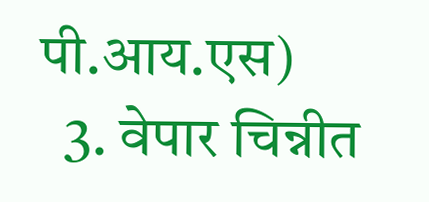पी.आय.एस)
  3. वेपार चिन्नीत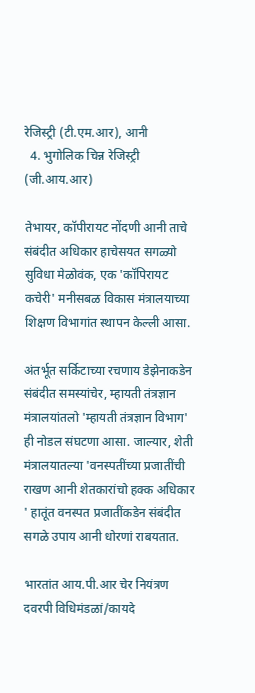रेजिस्ट्री (टी.एम.आर), आनी
  4. भुगोलिक चिन्न रेजिस्ट्री (जी.आय.आर)

तेभायर, कॉपीरायट नोंदणी आनी ताचे संबंदीत अधिकार हाचेसयत सगळ्यो सुविधा मेळोवंक, एक 'कॉपिरायट कचेरी' मनीसबळ विकास मंत्रालयाच्या शिक्षण विभागांत स्थापन केल्ली आसा.

अंतर्भूत सर्किटाच्या रचणाय डेझेनाकडेन संबंदीत समस्यांचेर, म्हायती तंत्रज्ञान मंत्रालयांतलो 'म्हायती तंत्रज्ञान विभाग' ही नोडल संघटणा आसा. जाल्यार, शेती मंत्रालयातल्या 'वनस्पतींच्या प्रजातींची राखण आनी शेतकारांचो हक्क अधिकार ' हातूंत वनस्पत प्रजातींकडेन संबंदीत सगळे उपाय आनी धोरणां राबयतात.

भारतांत आय.पी.आर चेर नियंत्रण दवरपी विधिमंडळां/कायदे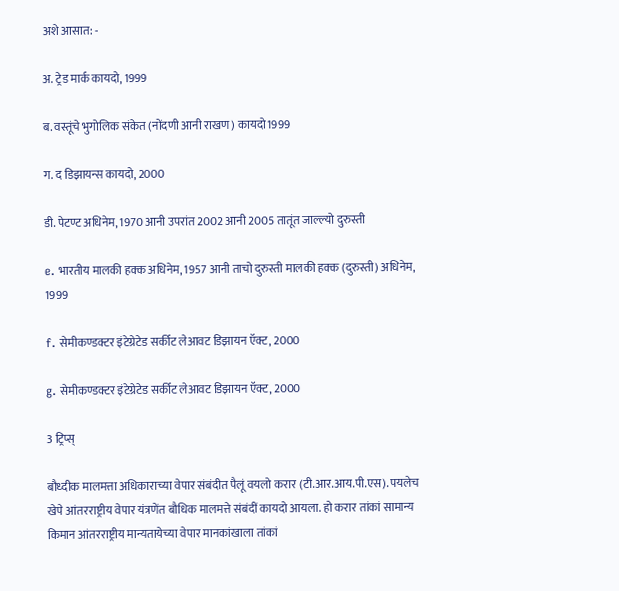अशे आसात: -

अ. ट्रेड मार्क कायदो, 1999

ब. वस्तूंचे भुगोलिक संकेत (नोंदणी आनी राखण) कायदो1999

ग. द डिझायन्स कायदो, 2000

डी. पेटण्ट अधिनेम, 1970 आनी उपरांत 2002 आनी 2005 तातूंत जाल्ल्यो दुरुस्ती

e. भारतीय मालकी हक्क अधिनेम, 1957 आनी ताचो दुरुस्ती मालकी हक्क (दुरुस्ती) अधिनेम, 1999

f. सेमीकण्डक्टर इंटेग्रेटेड सर्कीट लेआवट डिझायन ऍक्ट, 2000

g. सेमीकण्डक्टर इंटेग्रेटेड सर्कीट लेआवट डिझायन ऍक्ट, 2000

3 ट्रिप्स्

बौध्दीक मालमत्ता अधिकाराच्या वेपार संबंदीत पैलूं वयलो करार (टी.आर.आय.पी.एस). पयलेच खेपे आंतरराष्ट्रीय वेपार यंत्रणेंत बौधिक मालमत्ते संबंदीं कायदो आयला. हो करार तांकां सामान्य किमान आंतरराष्ट्रीय मान्यतायेच्या वेपार मानकांखाला तांकां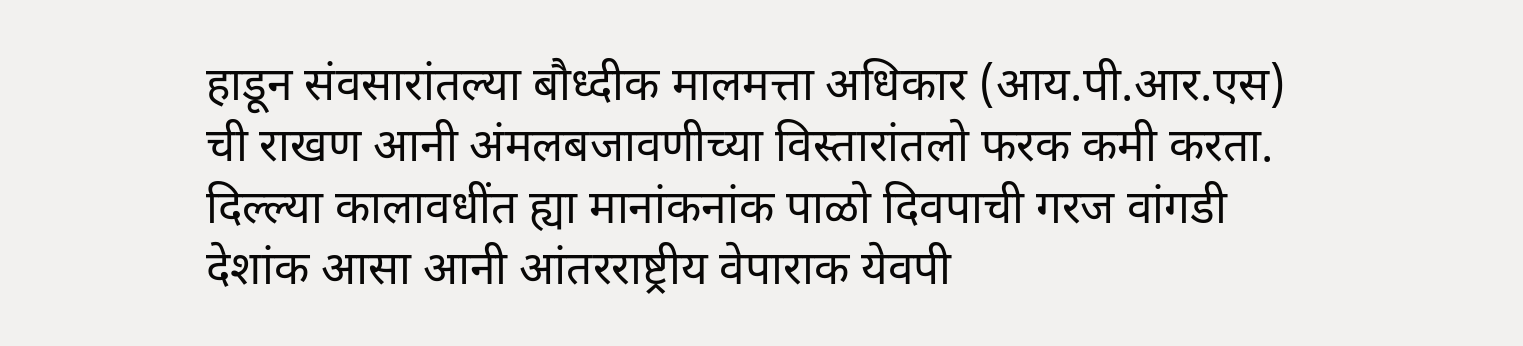हाडून संवसारांतल्या बौध्दीक मालमत्ता अधिकार (आय.पी.आर.एस) ची राखण आनी अंमलबजावणीच्या विस्तारांतलो फरक कमी करता. दिल्ल्या कालावधींत ह्या मानांकनांक पाळो दिवपाची गरज वांगडी देशांक आसा आनी आंतरराष्ट्रीय वेपाराक येवपी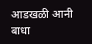आडखळी आनी बाधा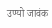उण्यो जावंक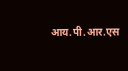आय.पी.आर.एस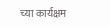च्या कार्यक्षम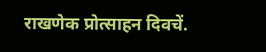राखणेक प्रोत्साहन दिवचें.